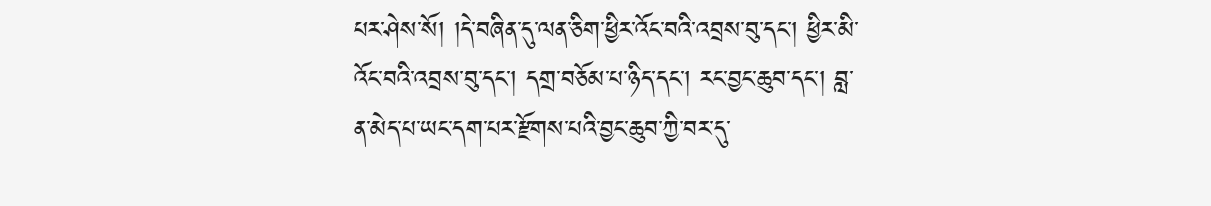པར་ཤེས་སོ། །དེ་བཞིན་དུ་ལན་ཅིག་ཕྱིར་འོང་བའི་འབྲས་བུ་དང་། ཕྱིར་མི་འོང་བའི་འབྲས་བུ་དང་། དགྲ་བཅོམ་པ་ཉིད་དང་། རང་བྱང་ཆུབ་དང་། བླ་ན་མེད་པ་ཡང་དག་པར་རྫོགས་པའི་བྱང་ཆུབ་ཀྱི་བར་དུ་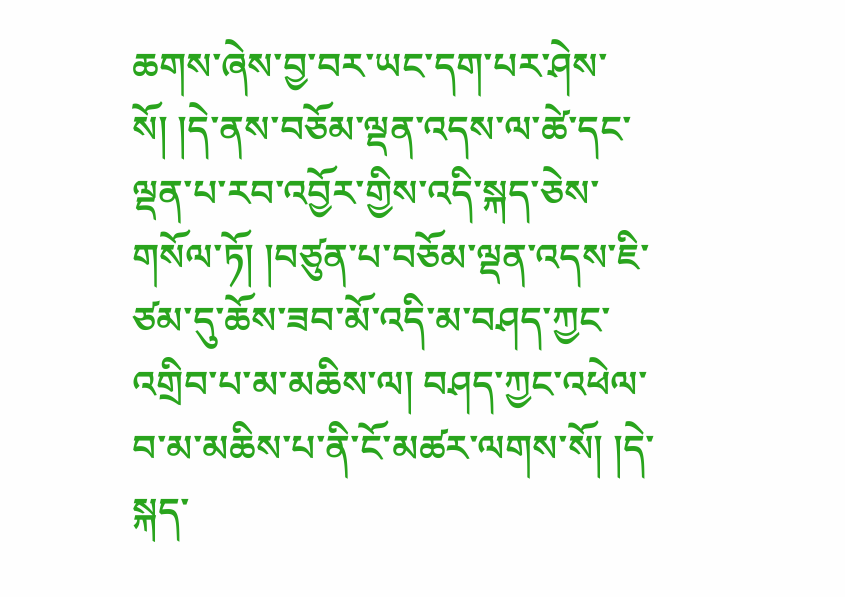ཆགས་ཞེས་བྱ་བར་ཡང་དག་པར་ཤེས་སོ། །དེ་ནས་བཅོམ་ལྡན་འདས་ལ་ཚེ་དང་ལྡན་པ་རབ་འབྱོར་གྱིས་འདི་སྐད་ཅེས་གསོལ་ཏོ། །བཙུན་པ་བཅོམ་ལྡན་འདས་ཇི་ཙམ་དུ་ཆོས་ཟབ་མོ་འདི་མ་བཤད་ཀྱང་འགྲིབ་པ་མ་མཆིས་ལ། བཤད་ཀྱང་འཕེལ་བ་མ་མཆིས་པ་ནི་ངོ་མཚར་ལགས་སོ། །དེ་སྐད་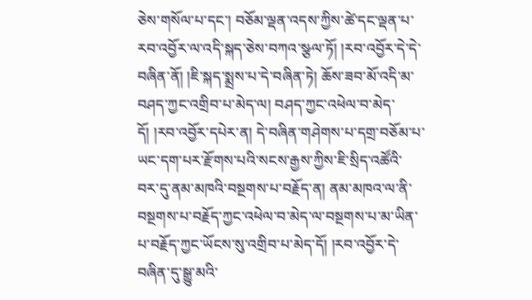ཅེས་གསོལ་པ་དང་། བཅོམ་ལྡན་འདས་ཀྱིས་ཚེ་དང་ལྡན་པ་རབ་འབྱོར་ལ་འདི་སྐད་ཅེས་བཀའ་སྩལ་ཏོ། །རབ་འབྱོར་དེ་དེ་བཞིན་ནོ། །ཇི་སྐད་སྨྲས་པ་དེ་བཞིན་ཏེ། ཆོས་ཟབ་མོ་འདི་མ་བཤད་ཀྱང་འགྲིབ་པ་མེད་ལ། བཤད་ཀྱང་འཕེལ་བ་མེད་དོ། །རབ་འབྱོར་དཔེར་ན། དེ་བཞིན་གཤེགས་པ་དགྲ་བཅོམ་པ་ཡང་དག་པར་རྫོགས་པའི་སངས་རྒྱས་ཀྱིས་ཇི་སྲིད་འཚོའི་བར་དུ་ནམ་མཁའི་བསྔགས་པ་བརྗོད་ན། ནམ་མཁའ་ལ་ནི་བསྔགས་པ་བརྗོད་ཀྱང་འཕེལ་བ་མེད་ལ་བསྔགས་པ་མ་ཡིན་པ་བརྗོད་ཀྱང་ཡོངས་སུ་འགྲིབ་པ་མེད་དོ། །རབ་འབྱོར་དེ་བཞིན་དུ་སྒྱུ་མའི་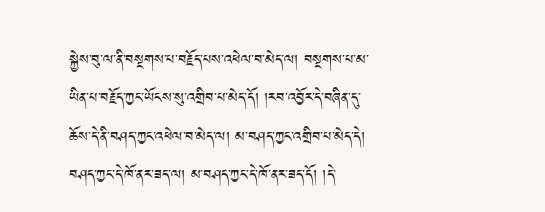སྐྱེས་བུ་ལ་ནི་བསྔགས་པ་བརྗོད་པས་འཕེལ་བ་མེད་ལ། བསྔགས་པ་མ་ཡིན་པ་བརྗོད་ཀྱང་ཡོངས་སུ་འགྲིབ་པ་མེད་དོ། །རབ་འབྱོར་དེ་བཞིན་དུ་ཆོས་དེ་ནི་བཤད་ཀྱང་འཕེལ་བ་མེད་ལ། མ་བཤད་ཀྱང་འགྲིབ་པ་མེད་དེ། བཤད་ཀྱང་དེ་ཁོ་ནར་ཟད་ལ། མ་བཤད་ཀྱང་དེ་ཁོ་ནར་ཟད་དོ། །དེ་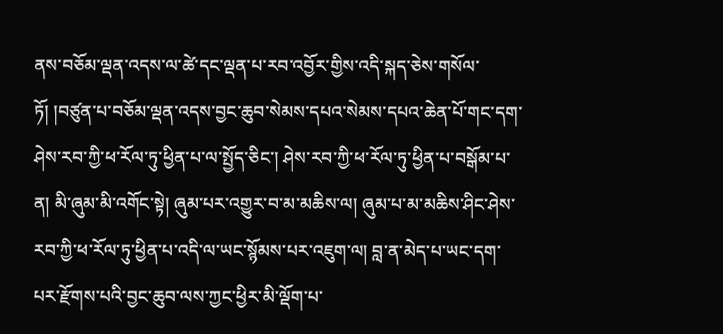ནས་བཅོམ་ལྡན་འདས་ལ་ཚེ་དང་ལྡན་པ་རབ་འབྱོར་གྱིས་འདི་སྐད་ཅེས་གསོལ་ཏོ། །བཙུན་པ་བཅོམ་ལྡན་འདས་བྱང་ཆུབ་སེམས་དཔའ་སེམས་དཔའ་ཆེན་པོ་གང་དག་ཤེས་རབ་ཀྱི་ཕ་རོལ་ཏུ་ཕྱིན་པ་ལ་སྤྱོད་ཅིང་། ཤེས་རབ་ཀྱི་ཕ་རོལ་ཏུ་ཕྱིན་པ་བསྒོམ་པ་ན། མི་ཞུམ་མི་འགོང་སྟེ། ཞུམ་པར་འགྱུར་བ་མ་མཆིས་ལ། ཞུམ་པ་མ་མཆིས་ཤིང་ཤེས་རབ་ཀྱི་ཕ་རོལ་ཏུ་ཕྱིན་པ་འདི་ལ་ཡང་སྙོམས་པར་འཇུག་ལ། བླ་ན་མེད་པ་ཡང་དག་པར་རྫོགས་པའི་བྱང་ཆུབ་ལས་ཀྱང་ཕྱིར་མི་ལྡོག་པ་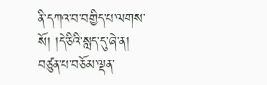ནི་དཀའ་བ་བགྱིད་པ་ལགས་སོ། །དེ་ཅིའི་སླད་དུ་ཞེ་ན། བཙུན་པ་བཅོམ་ལྡན་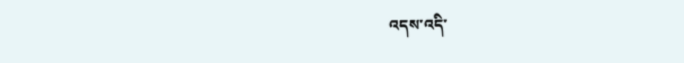འདས་འདི་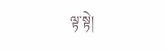ལྟ་སྟེ།